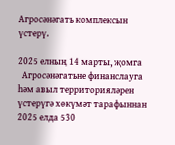Агросәнәгать комплексын үстерү.

2025 елның 14 марты, җомга
  Агросәнәгатьне финанслауга һәм авыл территорияләрен үстерүгә хөкүмәт тарафыннан 2025 елда 530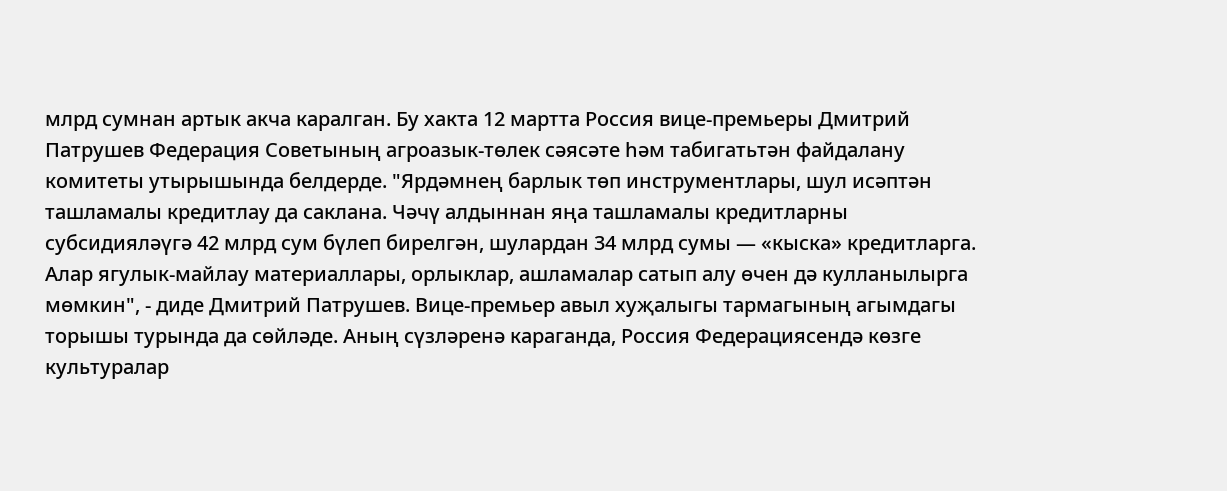млрд сумнан артык акча каралган. Бу хакта 12 мартта Россия вице-премьеры Дмитрий Патрушев Федерация Советының агроазык-төлек сәясәте һәм табигатьтән файдалану комитеты утырышында белдерде. "Ярдәмнең барлык төп инструментлары, шул исәптән ташламалы кредитлау да саклана. Чәчү алдыннан яңа ташламалы кредитларны субсидияләүгә 42 млрд сум бүлеп бирелгән, шулардан 34 млрд сумы — «кыска» кредитларга. Алар ягулык-майлау материаллары, орлыклар, ашламалар сатып алу өчен дә кулланылырга мөмкин", - диде Дмитрий Патрушев. Вице-премьер авыл хуҗалыгы тармагының агымдагы торышы турында да сөйләде. Аның сүзләренә караганда, Россия Федерациясендә көзге культуралар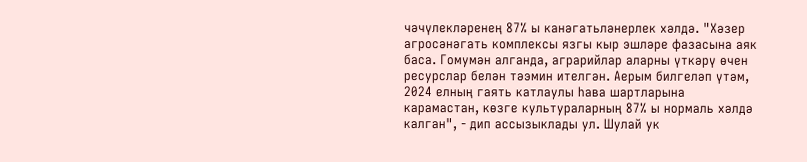чәчүлекләренең 87% ы канәгатьләнерлек хәлдә. "Хәзер агросәнәгать комплексы язгы кыр эшләре фазасына аяк баса. Гомумән алганда, аграрийлар аларны үткәрү өчен ресурслар белән тәэмин ителгән. Аерым билгеләп үтәм, 2024 елның гаять катлаулы һава шартларына карамастан, көзге культураларның 87% ы нормаль хәлдә калган", - дип ассызыклады ул. Шулай ук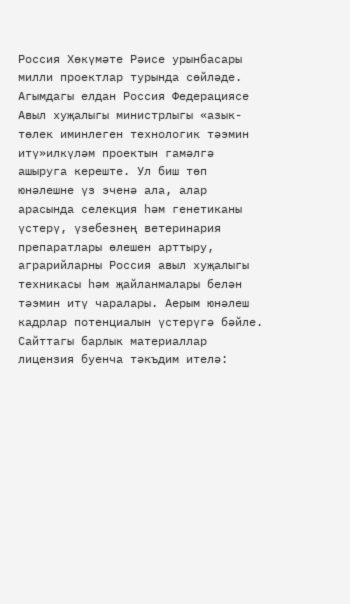Россия Хөкүмәте Рәисе урынбасары милли проектлар турында сөйләде. Агымдагы елдан Россия Федерациясе Авыл хуҗалыгы министрлыгы «азык-төлек иминлеген технологик тәэмин итү»илкүләм проектын гамәлгә ашыруга кереште. Ул биш төп юнәлешне үз эченә ала, алар арасында селекция һәм генетиканы үстерү, үзебезнең ветеринария препаратлары өлешен арттыру, аграрийларны Россия авыл хуҗалыгы техникасы һәм җайланмалары белән тәэмин итү чаралары. Аерым юнәлеш кадрлар потенциалын үстерүгә бәйле.
Сайттагы барлык материаллар лицензия буенча тәкъдим ителә: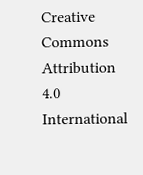Creative Commons Attribution 4.0 International